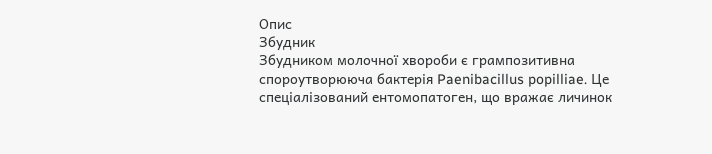Опис
Збудник
Збудником молочної хвороби є грампозитивна спороутворююча бактерія Paenibacillus popilliae. Це спеціалізований ентомопатоген, що вражає личинок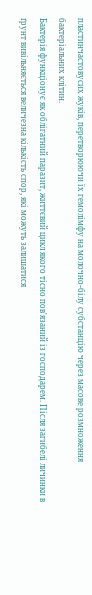пластинчастовусих жуків, перетворюючи їх гемолімфу на молочно-білу субстанцію через масове розмноження бактеріальних клітин.
Бактерія функціонує як облігатний паразит, життєвий цикл якого тісно пов'язаний із господарем. Після загибелі личинки в ґрунт вивільняється величезна кількість спор, які можуть залишатися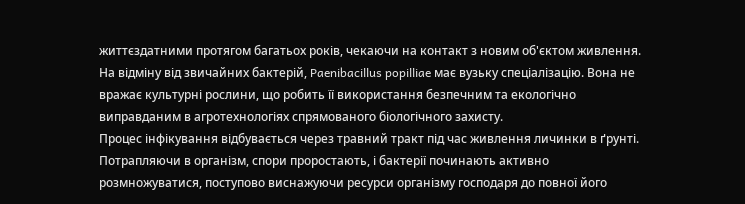життєздатними протягом багатьох років, чекаючи на контакт з новим об'єктом живлення.
На відміну від звичайних бактерій, Paenibacillus popilliae має вузьку спеціалізацію. Вона не вражає культурні рослини, що робить її використання безпечним та екологічно виправданим в агротехнологіях спрямованого біологічного захисту.
Процес інфікування відбувається через травний тракт під час живлення личинки в ґрунті. Потрапляючи в організм, спори проростають, і бактерії починають активно розмножуватися, поступово виснажуючи ресурси організму господаря до повної його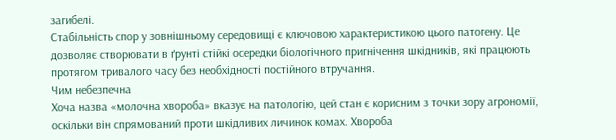загибелі.
Стабільність спор у зовнішньому середовищі є ключовою характеристикою цього патогену. Це дозволяє створювати в ґрунті стійкі осередки біологічного пригнічення шкідників, які працюють протягом тривалого часу без необхідності постійного втручання.
Чим небезпечна
Хоча назва «молочна хвороба» вказує на патологію, цей стан є корисним з точки зору агрономії, оскільки він спрямований проти шкідливих личинок комах. Хвороба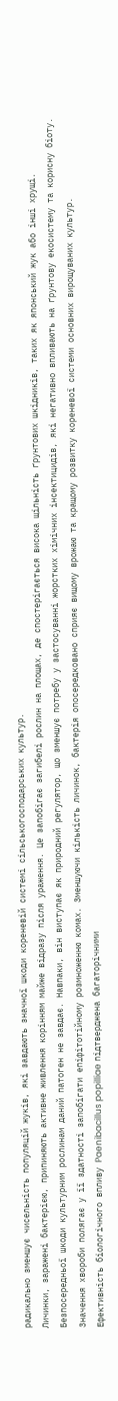радикально зменшує чисельність популяцій жуків, які завдають значної шкоди кореневій системі сільськогосподарських культур.
Личинки, заражені бактерією, припиняють активне живлення корінням майже відразу після ураження. Це запобігає загибелі рослин на площах, де спостерігається висока щільність ґрунтових шкідників, таких як японський жук або інші хрущі.
Безпосередньої шкоди культурним рослинам даний патоген не завдає. Навпаки, він виступає як природний регулятор, що зменшує потребу у застосуванні жорстких хімічних інсектицидів, які негативно впливають на ґрунтову екосистему та корисну біоту.
Значення хвороби полягає у її здатності запобігати епіфітотійному розмноженню комах. Зменшуючи кількість личинок, бактерія опосередковано сприяє вищому врожаю та кращому розвитку кореневої системи основних вирощуваних культур.
Ефективність біологічного впливу Paenibacillus popilliae підтверджена багаторічними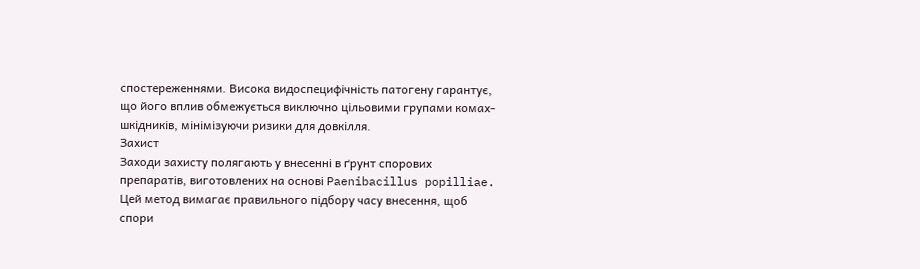спостереженнями. Висока видоспецифічність патогену гарантує, що його вплив обмежується виключно цільовими групами комах-шкідників, мінімізуючи ризики для довкілля.
Захист
Заходи захисту полягають у внесенні в ґрунт спорових препаратів, виготовлених на основі Paenibacillus popilliae. Цей метод вимагає правильного підбору часу внесення, щоб спори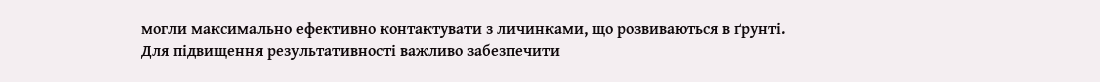могли максимально ефективно контактувати з личинками, що розвиваються в ґрунті.
Для підвищення результативності важливо забезпечити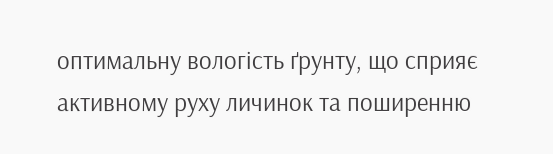оптимальну вологість ґрунту, що сприяє активному руху личинок та поширенню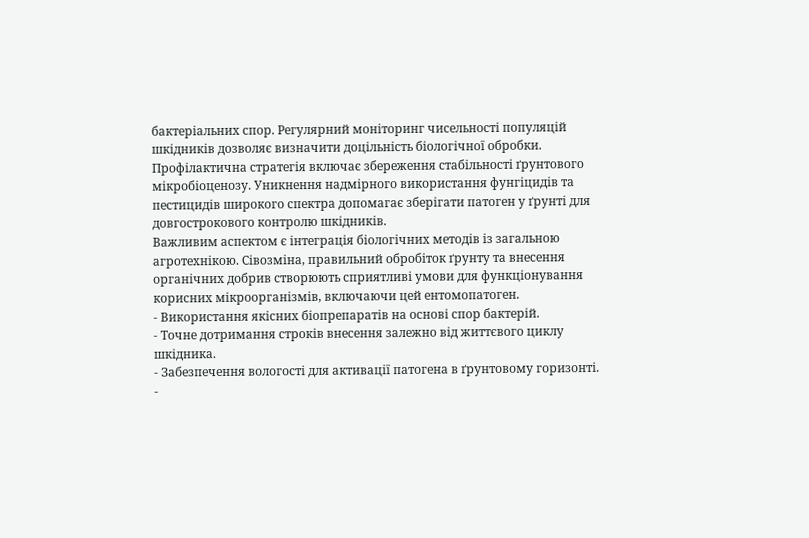бактеріальних спор. Регулярний моніторинг чисельності популяцій шкідників дозволяє визначити доцільність біологічної обробки.
Профілактична стратегія включає збереження стабільності ґрунтового мікробіоценозу. Уникнення надмірного використання фунгіцидів та пестицидів широкого спектра допомагає зберігати патоген у ґрунті для довгострокового контролю шкідників.
Важливим аспектом є інтеграція біологічних методів із загальною агротехнікою. Сівозміна, правильний обробіток ґрунту та внесення органічних добрив створюють сприятливі умови для функціонування корисних мікроорганізмів, включаючи цей ентомопатоген.
- Використання якісних біопрепаратів на основі спор бактерій.
- Точне дотримання строків внесення залежно від життєвого циклу шкідника.
- Забезпечення вологості для активації патогена в ґрунтовому горизонті.
-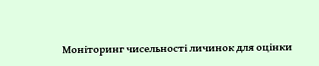Моніторинг чисельності личинок для оцінки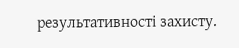результативності захисту.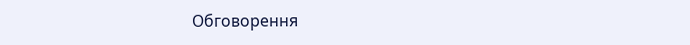Обговорення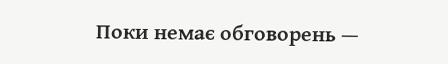Поки немає обговорень —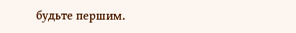будьте першим.